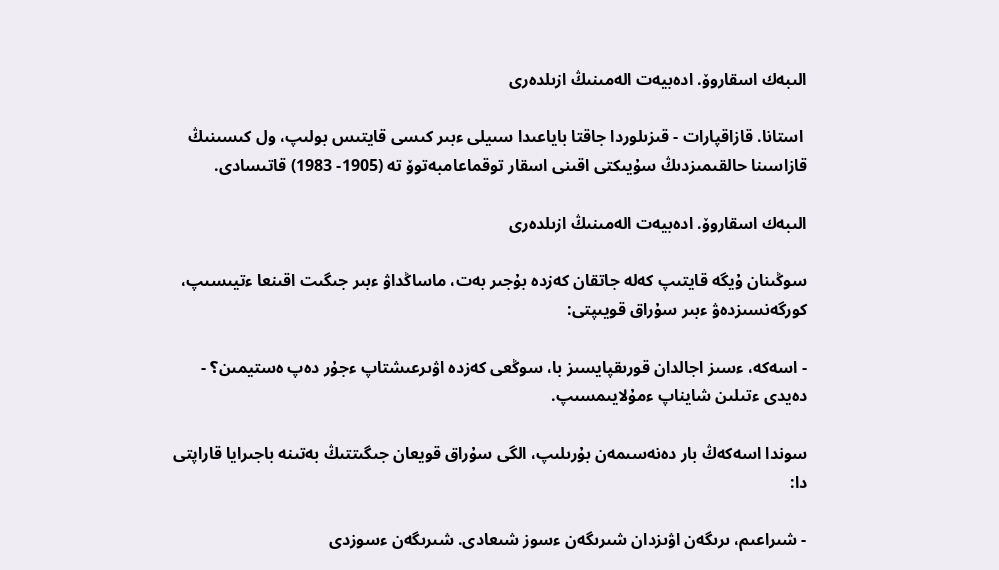الىبەك اسقاروۆ. ادەبيەت الەمىنىڭ ازىلدەرى

 استانا. قازاقپارات - قىزىلوردا جاقتا باياعىدا سىيلى ءبىر كىسى قايتىس بولىپ، ول كىسىنىڭ قازاسىنا حالقىمىزدىڭ سۇيىكتى اقىنى اسقار توقماعامبەتوۆ تە (1905- 1983) قاتىسادى.

الىبەك اسقاروۆ. ادەبيەت الەمىنىڭ ازىلدەرى

سوڭىنان ۇيگە قايتىپ كەلە جاتقان كەزدە بۇجىر بەت، ماساڭداۋ ءبىر جىگىت اقىنعا ءتيىسىپ، كورگەنسىزدەۋ ءبىر سۇراق قويىپتى:

- اسەكە، ءسىز اجالدان قورىقپايسىز با، سوڭعى كەزدە اۋىرعىشتاپ ءجۇر دەپ ەستيمىن؟ - دەيدى ءتىلىن شايناپ ءمۇلايىمسىپ.

سوندا اسەكەڭ بار دەنەسىمەن بۇرىلىپ، الگى سۇراق قويعان جىگىتتىڭ بەتىنە باجىرايا قاراپتى دا:

- شىراعىم، ىرىگەن اۋىزدان شىرىگەن ءسوز شىعادى. شىرىگەن ءسوزدى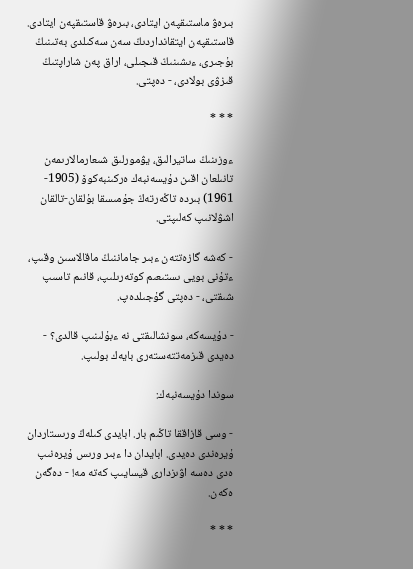بىرەۋ ماستىقپەن ايتادى، بىرەۋ قاستىقپەن ايتادى. قاستىقپەن ايتقانداردىڭ سەن سەكىلدى بەتىنىڭ بۇجىرى، ءىشىنىڭ قىجىلى، اراق پەن شاراپتىڭ قىزۋى بولادى، - دەپتى.

* * *

ءوزىنىڭ ساتيرالىق، يۋمورلىق شىعارمالارىمەن تانىلعان اقىن دۇيسەنبەك ەركىنبەكوۆ (1905- 1961) بىردە تاڭەرتەڭ جۇمىسقا بۇلقان-تالقان اشۋلانىپ كەلىپتى.

- كەشە گازەتتەن ءبىر جاماننىڭ ماقالاسىن وقىپ، ءتۇنى بويى ىستىعىم كوتەرىلىپ، قانىم تاسىپ شىقتى، - دەپتى گۇجىلدەپ.

- دۇيسەكە، سونشالىقتى نە ءبۇلىنىپ قالدى؟ - دەيدى قىزمەتتەستەرى بايەك بولىپ.

سوندا دۇيسەنبەك:

- وسى قازاققا تاڭىم بار. ابايدى كىلەڭ ورىستاردان ۇيرەندى دەيدى. ابايدان دا ءبىر ورىس ۇيرەنىپ ەدى دەسە اۋىزدارى قيسايىپ كەتە مە! - دەگەن ەكەن.

* * *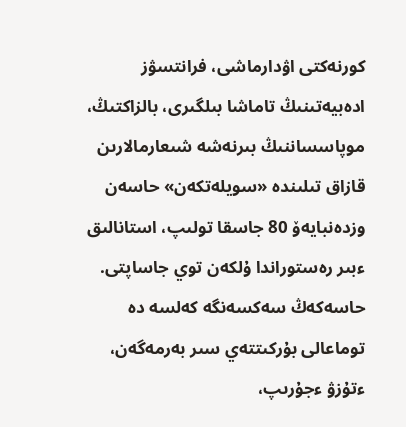كورنەكتى اۋدارماشى، فرانتسۋز ادەبيەتىنىڭ تاماشا بىلگىرى، بالزاكتىڭ، موپاسساننىڭ بىرنەشە شىعارمالارىن قازاق تىلىندە «سويلەتكەن» حاسەن وزدەنبايەۆ 80 جاسقا تولىپ، استانالىق ءبىر رەستوراندا ۇلكەن توي جاساپتى. حاسەكەڭ سەكسەنگە كەلسە دە توماعالى بۇركىتتەي سىر بەرمەگەن، ءتۇزۋ ءجۇرىپ،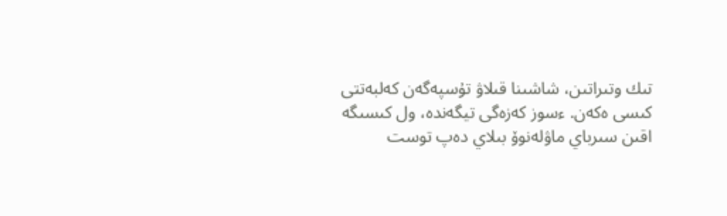تىك وتىراتىن، شاشىنا قىلاۋ تۇسپەگەن كەلبەتتى كىسى ەكەن. ءسوز كەزەگى تيگەندە، ول كىسىگە اقىن سىرباي ماۋلەنوۆ بىلاي دەپ توست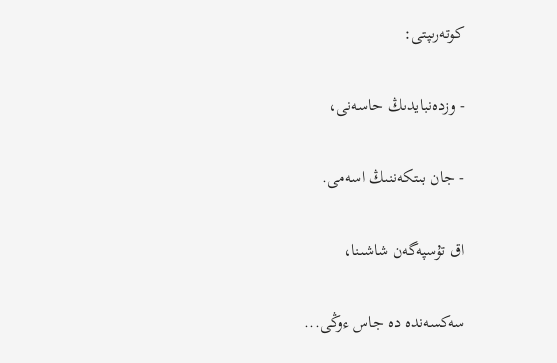كوتەرىپتى:

- وزدەنبايدىڭ حاسەنى،

- جان بىتكەننىڭ اسەمى.

اق تۇسپەگەن شاشىنا،

سەكسەندە دە جاس ءوڭى...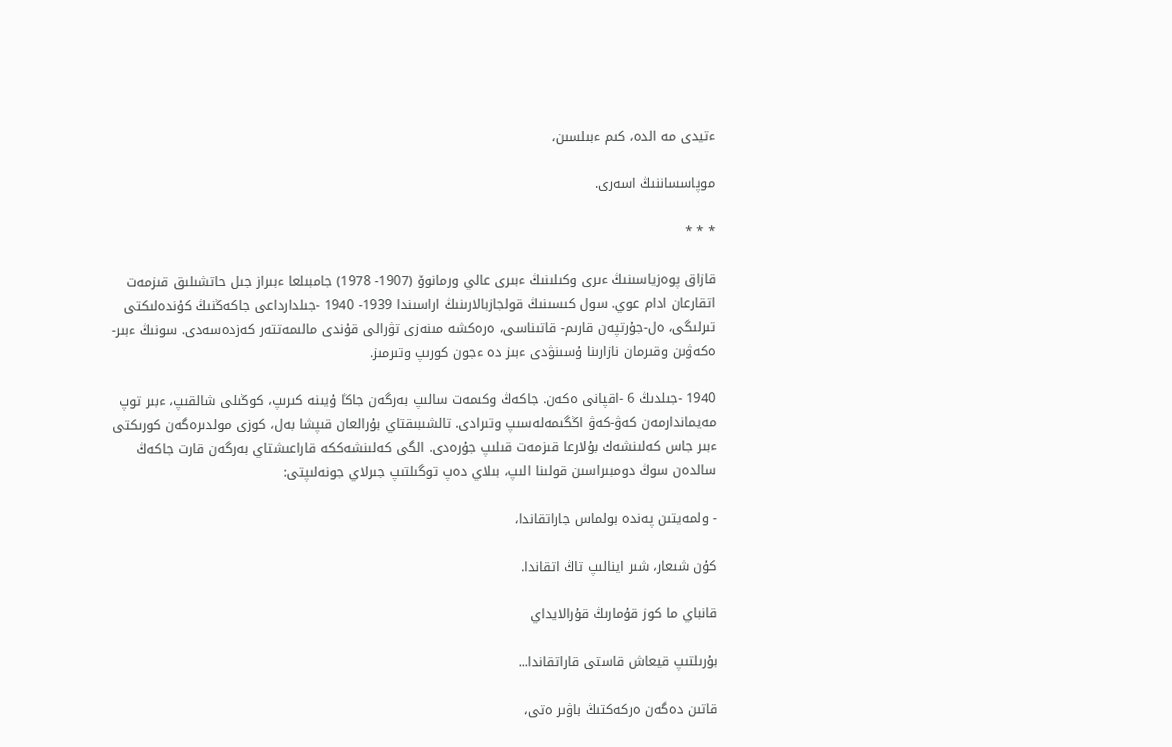ءتيدى مە الدە، كىم ءبىلسىن،

موپاسساننىڭ اسەرى.

* * *

قازاق پوەزياسىنىڭ ءىرى وكىلىنىڭ ءبىرى عالي ورمانوۆ (1907- 1978) جامبىلعا ءبىراز جىل حاتشىلىق قىزمەت اتقارعان ادام عوي. سول كىسىنىڭ قولجازبالارىنىڭ اراسىندا 1939- 1940 -جىلدارداعى جاكەڭنىڭ كۇندەلىكتى تىرلىگى، ەل-جۇرتپەن قارىم- قاتىناسى، ەرەكشە مىنەزى تۋرالى قۇندى مالىمەتتەر كەزدەسەدى. سونىڭ ءبىر- ەكەۋىن وقىرمان نازارىنا ۇسىنۋدى ءبىز دە ءجون كورىپ وتىرمىز.

1940 -جىلدىڭ 6 -اقپانى ەكەن. جاكەڭ وكىمەت سالىپ بەرگەن جاڭا ۇيىنە كىرىپ، كوڭىلى شالقىپ، ءبىر توپ مەيماندارمەن كەۋ-كەۋ اڭگىمەلەسىپ وتىرادى. تالشىبىقتاي بۇرالعان قىپشا بەل، كوزى مولدىرەگەن كورىكتى ءبىر جاس كەلىنشەك بۇلارعا قىزمەت قىلىپ جۇرەدى. الگى كەلىنشەككە قاراعىشتاي بەرگەن قارت جاكەڭ سالدەن سوڭ دومبىراسىن قولىنا الىپ، بىلاي دەپ توگىلتىپ جىرلاي جونەلىپتى:

- ولمەيتىن پەندە بولماس جاراتقاندا،

كۇن شىعار، شىر اينالىپ تاڭ اتقاندا.

قانباي ما كوز قۇمارىڭ قۇرالايداي

بۇرىلتىپ قيعاش قاستى قاراتقاندا...

قاتىن دەگەن ەركەكتىڭ باۋىر ەتى،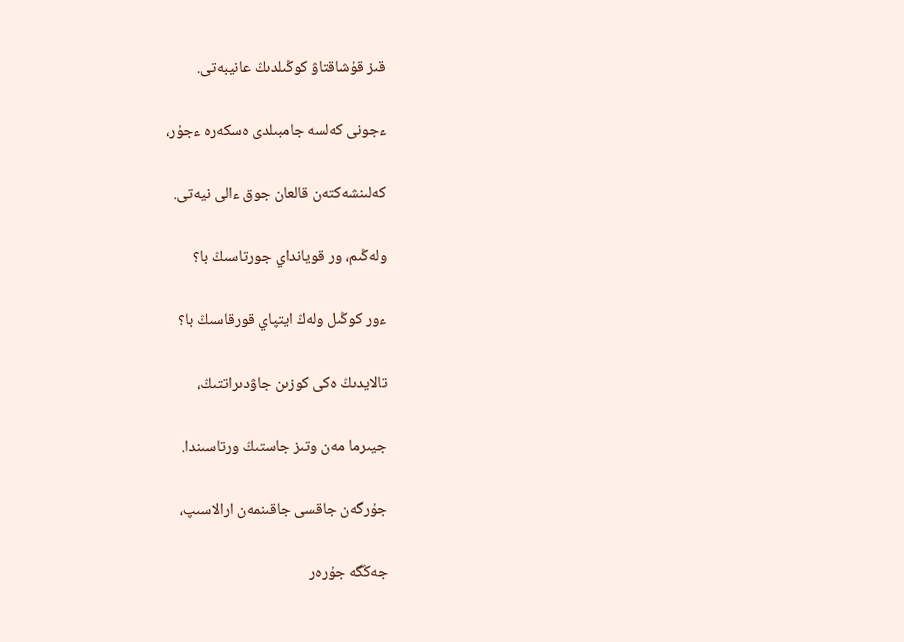قىز قۇشاقتاۋ كوڭىلدىڭ عانيبەتى.

ءجونى كەلسە جامبىلدى ەسكەرە ءجۇر،

كەلىنشەكتەن قالعان جوق ءالى نيەتى.

ولەڭىم، ور قويانداي جورتاسىڭ با؟

ءور كوڭىل ولەڭ ايتپاي قورقاسىڭ با؟

تالايدىڭ ەكى كوزىن جاۋدىراتتىڭ،

جيىرما مەن وتىز جاستىڭ ورتاسىندا.

جۇرگەن جاقسى جاقىنمەن ارالاسىپ،

جەڭگە جۇرەر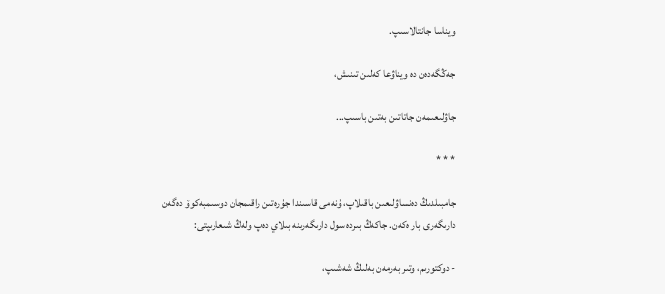ويناسا جانتالاسىپ.

جەڭگەدەن دە ويناۋعا كەلىن تىنىش،

جاۋلىعىمەن جاتاتىن بەتىن باسىپ...

* * *

جامبىلدىڭ دەنساۋلىعىن باقىلاپ، ۇنەمى قاسىندا جۇرەتىن راقىمجان دوسىمبەكوۆ دەگەن دارىگەرى بار ەكەن. جاكەڭ بىردە سول دارىگەرىنە بىلاي دەپ ولەڭ شىعارىپتى:

- دوكتورىم، وتىر بەرمەن بەلىڭ شەشىپ،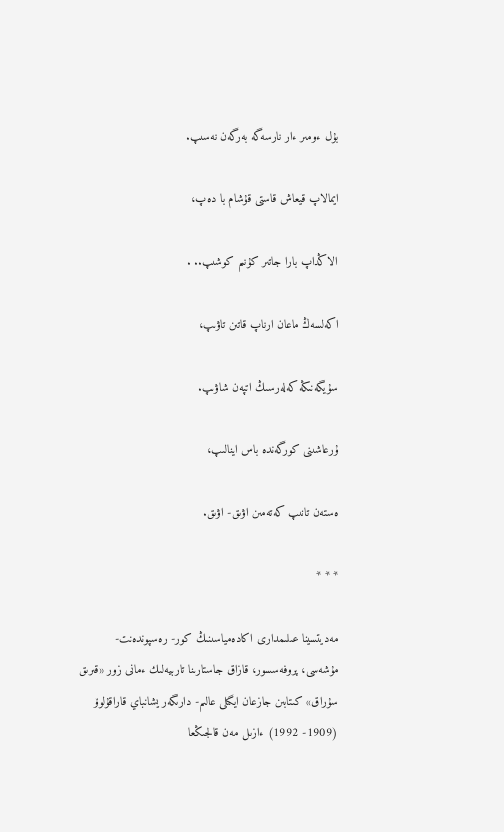بۇل ءومىر ءار نارسەگە بەرگەن نەسىپ.

ايمالاپ قيعاش قاستى قۇشام با دەپ،

الاڭداپ بارا جاتىر كۇنىم كوشىپ.. .

اكەلسەڭ ماعان ارناپ قاتىن تاۋىپ،

سۇيگەنىڭە كەلەرسىڭ اتپەن شاۋىپ.

ۇرعاشىنى كورگەندە باس اينالىپ،

ەستەن تانىپ كەتەمىن اۋىق- اۋىق.

* * *

مەديتسينا عىلىمدارى اكادەمياسىنىڭ كور- رەسپوندەنت- مۇشەسى، پروفەسسور، قازاق جاستارىنا تاربيەلىك ءمانى زور «قىرىق سۇراق» كىتابىن جازعان ايگىلى عالىم- دارىگەر يشانباي قاراقۇلوۆ (1909- 1992) ءازىل مەن قالجىڭعا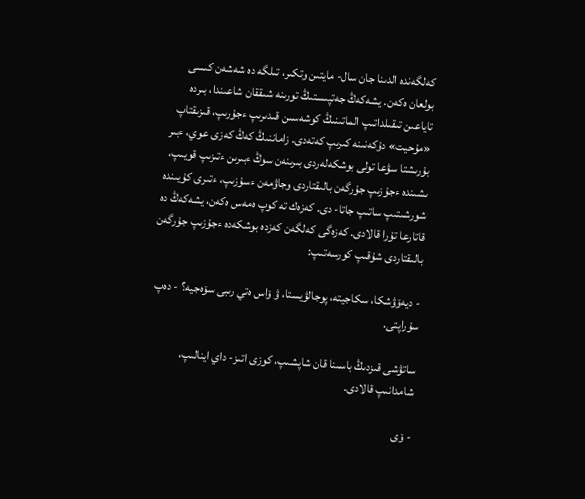كەلگەندە الدىنا جان سال- مايتىن وتكىر، تىلگە دە شەشەن كىسى بولعان ەكەن. يشەكەڭ جەتپىستىڭ تورىنە شىققان شاعىندا، بىردە تاياعىن تىقىلداتىپ الماتىنىڭ كوشەسىن قىدىرىپ ءجۇرىپ، قىزىقتاپ «مۇحيت» دۇكەنىنە كىرىپ كەتەدى. زاماننىڭ كەڭ كەزى عوي، ءبىر بۇرىشتا سۋعا تولى بوشكەلەردى بىرىنەن سوڭ ءبىرىن ءتىزىپ قويىپ، ىشىندە ءجۇزىپ جۇرگەن بالىقتاردى وجاۋمەن ءسۇزىپ، ءتىرى كۇيىندە شورشىتىپ ساتىپ جاتا- دى. كەزەك تە كوپ ەمەس ەكەن، يشەكەڭ دە قاتارعا تۇرا قالادى. كەزەگى كەلگەن كەزدە بوشكەدە ءجۇزىپ جۇرگەن بالىقتاردى شۇقىپ كورسەتىپ:

- ديەۆۋشكا، سكاجيتە، پوجالۋيستا، ۋ ۆاس ەتي رىبى سۆەجيە؟ - دەپ سۇراپتى.

ساتۋشى قىزدىڭ باسىنا قان شاپشىپ، كوزى اتىز- داي اينالىپ، شامدانىپ قالادى.

- ۆى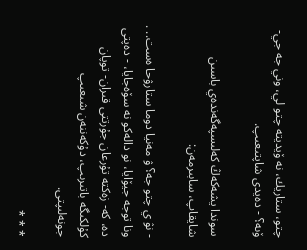چتو، ستاريك، نە ۆيديتە چتو لي، وني جە جي- ۆىە؟ - دەيدى شاپتىعىپ.

سوندا يشەكەڭ كەلىسپەگەندەي باسىن شايقاپ، سابىرمەن:

- نۋ ي چتو جە؟ ۋ مەنيا دوما ستارۋحا ەست.. . ونا توجە جيۆايا، نو دالەكو نە سۆەجايا، - دەپتى دە، كە- زەكتە تۇرعان جۇرتتى قىران- توپان كۇلكىگە باتىرىپ، دۇكەننەن شىعىپ جونەلىپتى.

* * *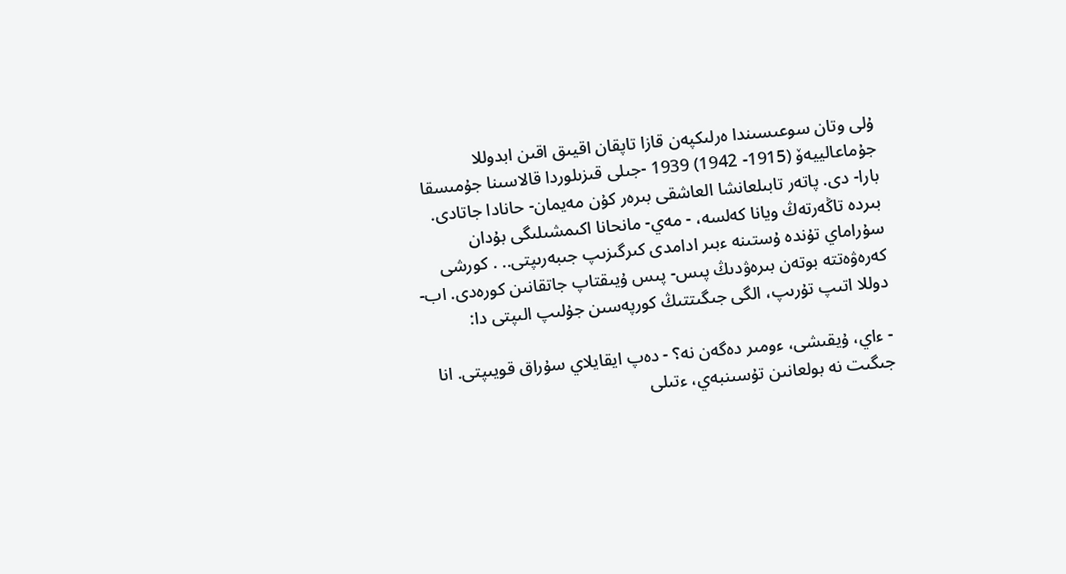ۇلى وتان سوعىسىندا ەرلىكپەن قازا تاپقان اقيىق اقىن ابدوللا جۇماعالييەۆ (1915- 1942) 1939 -جىلى قىزىلوردا قالاسىنا جۇمىسقا بارا- دى. پاتەر تابىلعانشا العاشقى بىرەر كۇن مەيمان- حانادا جاتادى. بىردە تاڭەرتەڭ ويانا كەلسە، - مەي- مانحانا اكىمشىلىگى بۇدان سۇراماي تۇندە ۇستىنە ءبىر ادامدى كىرگىزىپ جىبەرىپتى.. . كورشى كەرەۋەتتە بوتەن بىرەۋدىڭ پىس- پىس ۇيىقتاپ جاتقانىن كورەدى. اب- دوللا اتىپ تۇرىپ، الگى جىگىتتىڭ كورپەسىن جۇلىپ الىپتى دا:

- ءاي، ۇيقىشى، ءومىر دەگەن نە؟ - دەپ ايقايلاي سۇراق قويىپتى. انا جىگىت نە بولعانىن تۇسىنبەي، ءتىلى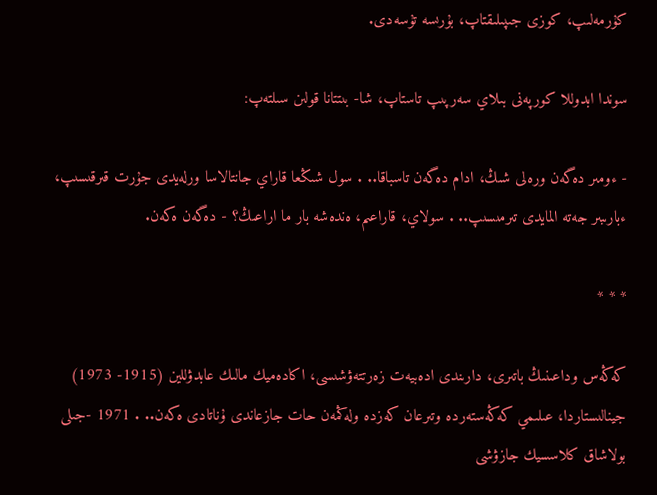كۇرمەلىپ، كوزى جىپىلىقتاپ، بۇرىسە تۇسەدى.

سوندا ابدوللا كورپەنى بىلاي سەرپىپ تاستاپ، شا- بىتتانا قولىن سىلتەپ:

- ءومىر دەگەن ورەلى شىڭ، ادام دەگەن تاسباقا.. . سول شىڭعا قاراي جانتالاسا ورلەيدى جۇرت قىرقىسىپ، ءبارىبىر جەتە المايدى تىرمىسىپ.. . سولاي، قاراعىم، ەندەشە بار ما اراعىڭ؟ - دەگەن ەكەن.

* * *

كەڭەس وداعىنىڭ باتىرى، دارىندى ادەبيەت زەرتتەۋشىسى، اكادەميك مالىك عابدۋللين (1915- 1973) جينالىستاردا، عىلىمي كەڭەستەردە وتىرعان كەزدە ولەڭمەن حات جازعاندى ۇناتادى ەكەن.. . 1971 -جىلى بولاشاق كلاسسيك جازۋشى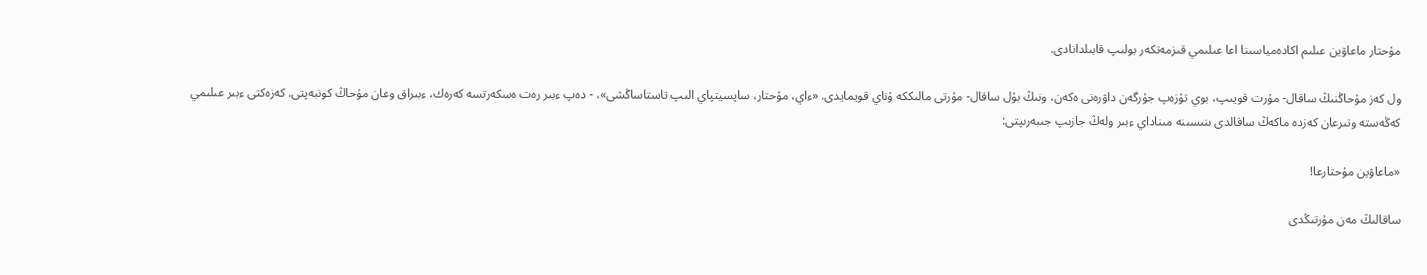مۇحتار ماعاۋين عىلىم اكادەمياسىنا اعا عىلىمي قىزمەتكەر بولىپ قابىلدانادى.

ول كەز مۇحاڭنىڭ ساقال- مۇرت قويىپ، بوي تۇزەپ جۇرگەن داۋرەنى ەكەن، ونىڭ بۇل ساقال- مۇرتى مالىككە ۇناي قويمايدى. «ءاي، مۇحتار، ساپسيتپاي الىپ تاستاساڭشى»، - دەپ ءبىر رەت ەسكەرتسە كەرەك، ءبىراق وعان مۇحاڭ كونبەپتى. كەزەكتى ءبىر عىلىمي كەڭەستە وتىرعان كەزدە ماكەڭ ساقالدى ىنىسىنە مىناداي ءبىر ولەڭ جازىپ جىبەرىپتى:

«ماعاۋين مۇحتارعا!

ساقالىڭ مەن مۇرتىڭدى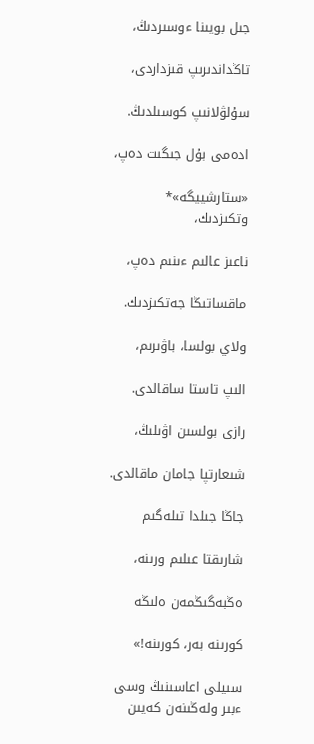جىل بويىنا ءوسىردىڭ،

تاڭداندىرىپ قىزداردى،

سۇلۋلانىپ كوسىلدىڭ.

ادەمى بۇل جىگىت دەپ،

«ستارشييگە»* وتكىزدىك،

ناعىز عالىم ءىنىم دەپ،

ماقساتىڭا جەتكىزدىك.

ولاي بولسا، باۋىرىم،

الىپ تاستا ساقالدى.

رازى بولسىن اۋىلىڭ،

شىعارتپا جامان ماقالدى.

جاڭا جىلدا تىلەگىم

شارىقتا عىلىم ورىنە،

ەڭبەگىڭمەن ەلىڭە

كورىنە بەر، كورىنە!»

سىيلى اعاسىنىڭ وسى ءبىر ولەڭىنەن كەيىن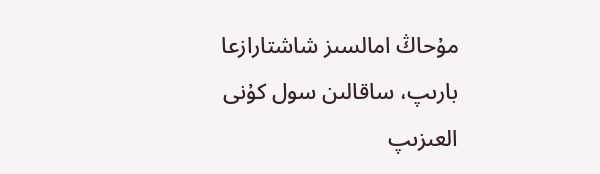مۇحاڭ امالسىز شاشتارازعا بارىپ، ساقالىن سول كۇنى العىزىپ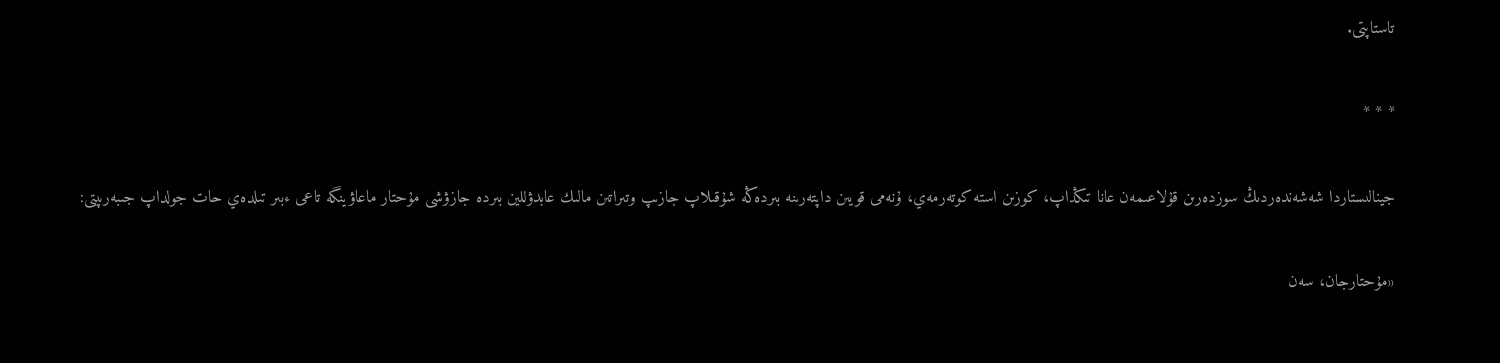تاستاپتى.

* * *

جينالىستاردا شەشەندەردىڭ سوزدەرىن قۇلاعىمەن عانا تىڭداپ، كوزىن استە كوتەرمەي، ۇنەمى قويىن داپتەرىنە بىردەڭە شۇقىلاپ جازىپ وتىراتىن مالىك عابدۋللين بىردە جازۋشى مۇحتار ماعاۋينگە تاعى ءبىر تىلدەي حات جولداپ جىبەرىپتى:

«مۇحتارجان، سەن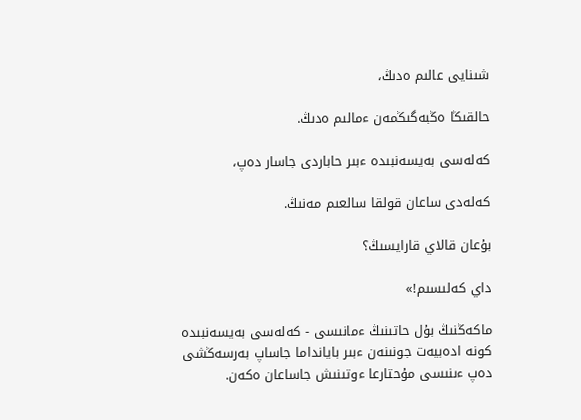شىنايى عالىم ەدىڭ،

حالقىڭا ەڭبەگىڭمەن ءمالىم ەدىڭ.

كەلەسى بەيسەنبىدە ءبىر حاباردى جاسار دەپ،

كەلەدى ساعان قولقا سالعىم مەنىڭ.

بۇعان قالاي قارايسىڭ؟

داي كەلىسىم!»

ماكەڭنىڭ بۇل حاتىنىڭ ءمانىسى - كەلەسى بەيسەنبىدە كونە ادەبيەت جونىنەن ءبىر بايانداما جاساپ بەرسەڭشى دەپ ءىنىسى مۇحتارعا ءوتىنىش جاساعان ەكەن.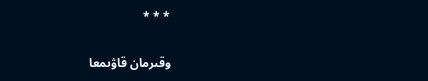* * *

وقىرمان قاۋىمعا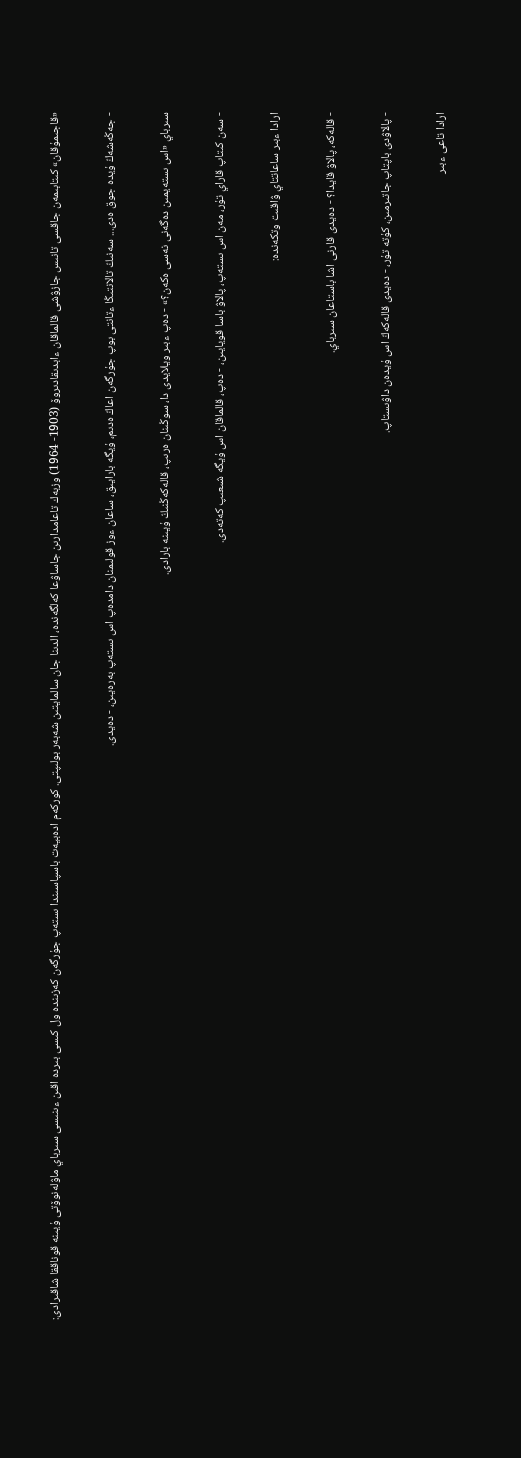«قاجىمۇقان» كىتابىمەن جاقسى تانىس جازۋشى قالماقان ءابدىقادىروۆ (1903- 1964) وزبەك تاعامدارىن جاساۋعا كەلگەندە، الدىنا جان سالمايتىن شەبەر بولىپتى. كوركەم ادەبيەت باسپاسىندا ىستەپ جۇرگەن كەزىندە ول كىسى بىردە اقىن ءىنىسى سىرباي ماۋلەنوۆتى ۇيىنە قوناققا شاقىرادى:

- جەڭەشەڭ ۇيدە جوق ەدى... سەنىڭ تالانتىڭا ءتانتى بوپ جۇرگەن اعاڭ ەدىم، ۇيگە بارايىق، ساعان ءوز قولىمنان دامدەپ اس ىستەپ بەرەيىن، - دەيدى.

سىرباي «اس ىستەيمىن دەگەنى نەسى ەكەن؟» - دەپ ءبىر ويلايدى دا، سوڭىنان ەرىپ، قالەكەڭنىڭ ۇيىنە بارادى.

- سەن كىتاپ قاراي تۇر، مەن اس ىستەپ، پالاۋ باسا قويايىن، - دەپ، قالماقان اس ۇيگە شىعىپ كەتەدى.

ارادا ءبىر ساعاتتاي ۋاقىت وتكەندە:

- قالەكە، پالاۋ قايدا؟ - دەيدى قارنى اشا باستاعان سىرباي.

- پالاۋدى باپتاپ جاتىرمىن، كۇتە تۇر، - دەيدى قالەكەڭ اس ۇيدەن داۋىستاپ.

ارادا تاعى ءبىر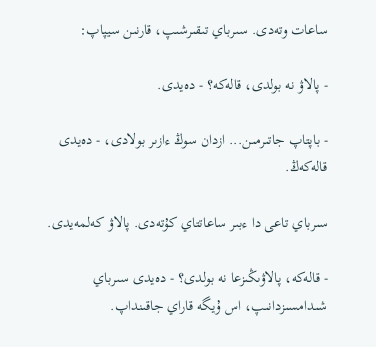ساعات وتەدى. سىرباي تىقىرشىپ، قارنىن سيپاپ:

- پالاۋ نە بولدى، قالەكە؟ - دەيدى.

- باپتاپ جاتىرمىن... ازدان سوڭ ءازىر بولادى، - دەيدى قالەكەڭ.

سىرباي تاعى دا ءبىر ساعاتتاي كۇتەدى. پالاۋ كەلمەيدى.

- قالەكە، پالاۋىڭىزعا نە بولدى؟ - دەيدى سىرباي شىدامسىزدانىپ، اس ۇيگە قاراي جاقىنداپ.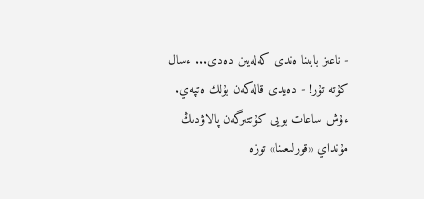- ناعىز بابىنا ەندى كەلەيىن دەدى... ءسال كۇتە تۇر! - دەيدى قالەكەن بۇلك ەتپەي. ءۇش ساعات بويى كۇتتىرگەن پالاۋدىڭ مۇنداي «قورلىعىنا» توزە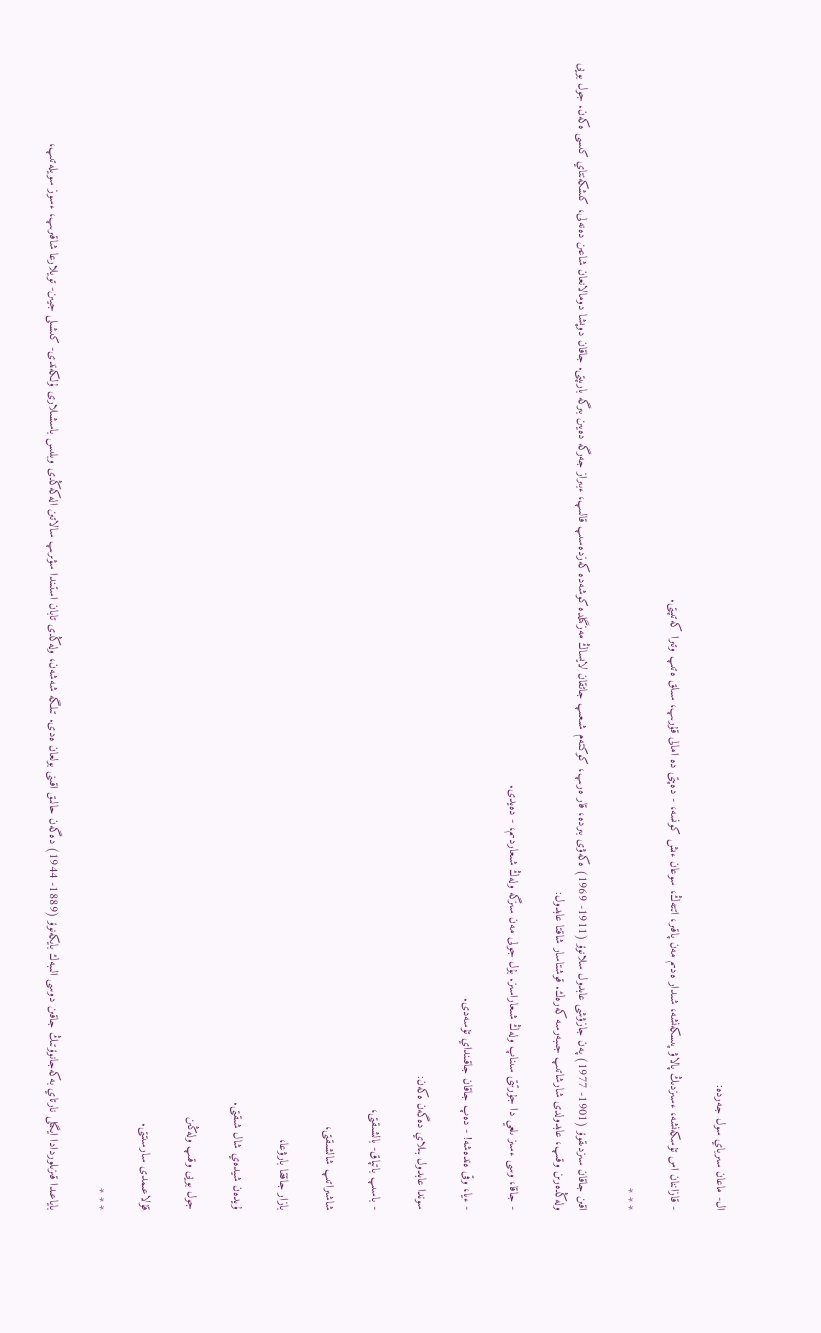ال- ماعان سىرباي سول جەردە:

- قازاننان اس تۇسكەنشە، ءسىزدىڭ پالاۋ پىسكەنشە، شىدار ەدىم مەن پاقىر، اتتەڭ، سوعان ءىش كونسە، - دەپتى دە امالى قۇرىپ، سىلق ەتىپ وتىرا كەتىپتى.

* * *

اقىن جاقان سىزدىقوۆ (1901- 1977) پەن جازۋشى عابدول سلانوۆ (1911- 1969) ەكەۋى بىردە، قار ەرىپ، كوكتەم شىعىپ جاتقان لايساڭ مەزگىلدە كوشەدە كەزدەسىپ قالىپ، ءبىراز جەرگە دەيىن بىرگە بارىپتى. جاقان دوپشا دومالانعان شاعىن دەنەلى، كىشكەنتاي كىسى ەكەن. جول بويى ولەڭدەرىن وقىپ، عابدولدى شارشاتىپ جىبەرسە كەرەك. قوشتاسار شاقتا عابدول:

- جاقا، وسى ءسىز ىلعي دا جۇرتتى سىناپ ولەڭ شىعاراسىز. بۇل جولى مەن سىزگە ولەڭ شىعاردىم، - دەيدى.

- ءيا، وقى ەندەشە! - دەپ جاقان جاقىنداي تۇسەدى.

سوندا عابدول بىلاي دەگەن ەكەن:

- باسىپ باتپاق- بالشىقتى،

شاشىراتىپ شالشىقتى،

بازار جاققا بارۋعا،

ۇيدەن شيدەي شال شىقتى.

جول بويى وقىپ ولەڭىن

قۇلاعىمدى سارسىتتى.

* * *

باياعىدا قىزىلوردادا ايگىلى نارتاي بەكەجانوۆتىڭ جاقىن دوسى الىبەك بايكەنوۆ (1889- 1944) دەگەن حالىق اقىنى بولعان ەدى. تىلگە شەشەن، ولەڭدى تابان استىندا سۋىرىپ سالاتىن الەكەڭدى وبلىس باسشىلارى ۇلكەندى- كىشىلى جيىن- تويلارعا شاقىرىپ، ءسوز سويلەتىپ،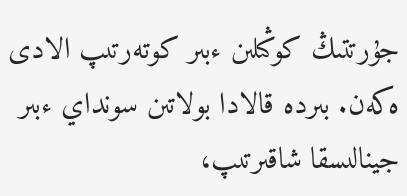جۇرتتىڭ كوڭىلىن ءبىر كوتەرتىپ الادى ەكەن. بىردە قالادا بولاتىن سونداي ءبىر جينالىسقا شاقىرتىپ،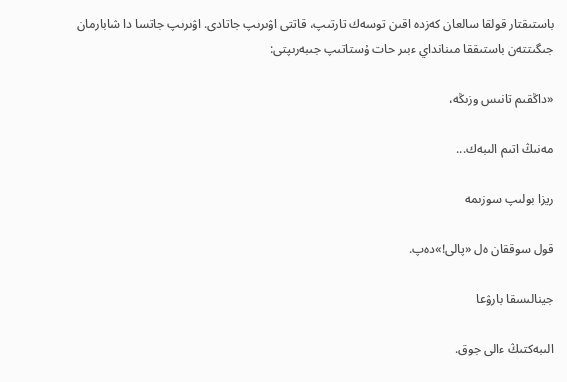باستىقتار قولقا سالعان كەزدە اقىن توسەك تارتىپ، قاتتى اۋىرىپ جاتادى. اۋىرىپ جاتسا دا شابارمان جىگىتتەن باستىققا مىنانداي ءبىر حات ۇستاتىپ جىبەرىپتى:

«داڭقىم تانىس وزىڭە،

مەنىڭ اتىم الىبەك...

ريزا بولىپ سوزىمە

قول سوققان ەل «پالى!»دەپ.

جينالىسقا بارۋعا

الىبەكتىڭ ءالى جوق.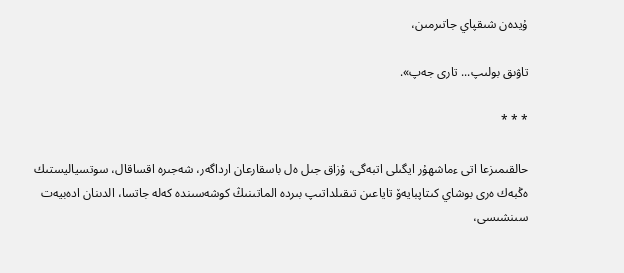ۇيدەن شىقپاي جاتىرمىن،

تاۋىق بولىپ... تارى جەپ».

* * *

حالقىمىزعا اتى ءماشھۇر ايگىلى اتبەگى، ۇزاق جىل ەل باسقارعان ارداگەر، شەجىرە اقساقال، سوتسياليستىك ەڭبەك ەرى بوشاي كىتاپبايەۆ تاياعىن تىقىلداتىپ بىردە الماتىنىڭ كوشەسىندە كەلە جاتسا، الدىنان ادەبيەت سىنشىسى،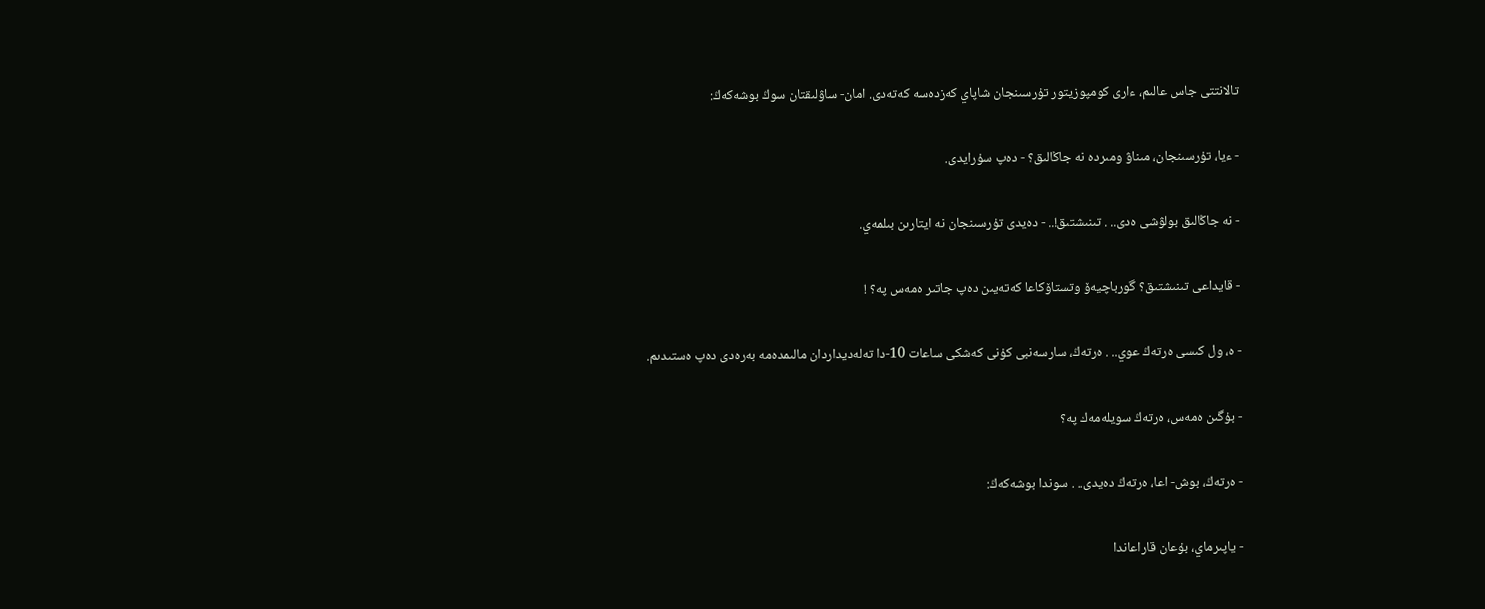تالانتتى جاس عالىم، ءارى كومپوزيتور تۇرسىنجان شاپاي كەزدەسە كەتەدى. امان- ساۋلىقتان سوڭ بوشەكەڭ:

- ءيا، تۇرسىنجان، مىناۋ ومىردە نە جاڭالىق؟ - دەپ سۇرايدى.

- نە جاڭالىق بولۋشى ەدى.. . تىنىشتىق!.. - دەيدى تۇرسىنجان نە ايتارىن بىلمەي.

- قايداعى تىنىشتىق؟ گورباچيەۆ وتستاۆكاعا كەتەيىن دەپ جاتىر ەمەس پە؟ !

- ە، ول كىسى ەرتەڭ عوي.. . ەرتەڭ، سارسەنبى كۇنى كەشكى ساعات 10-دا تەلەديداردان مالىمدەمە بەرەدى دەپ ەستىدىم.

- بۇگىن ەمەس، ەرتەڭ سويلەمەك پە؟

- ەرتەڭ، بوش- اعا، ەرتەڭ دەيدى.. . سوندا بوشەكەڭ:

- ياپىرماي، بۇعان قاراعاندا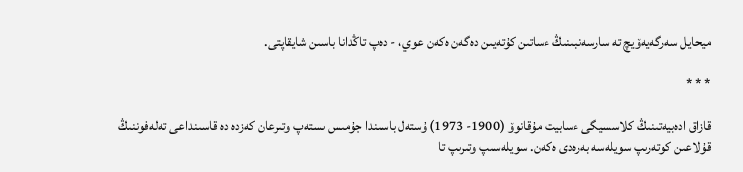ميحايل سەرگەيەۆيچ تە سارسەنبىنىڭ ءساتىن كۇتەيىن دەگەن ەكەن عوي، - دەپ تاڭدانا باسىن شايقاپتى.

* * *

قازاق ادەبيەتىنىڭ كلاسسيگى ءسابيت مۇقانوۆ (1900- 1973) ۇستەل باسىندا جۇمىس ىستەپ وتىرعان كەزدە دە قاسىنداعى تەلەفوننىڭ قۇلاعىن كوتەرىپ سويلەسە بەرەدى ەكەن. سويلەسىپ وتىرىپ تا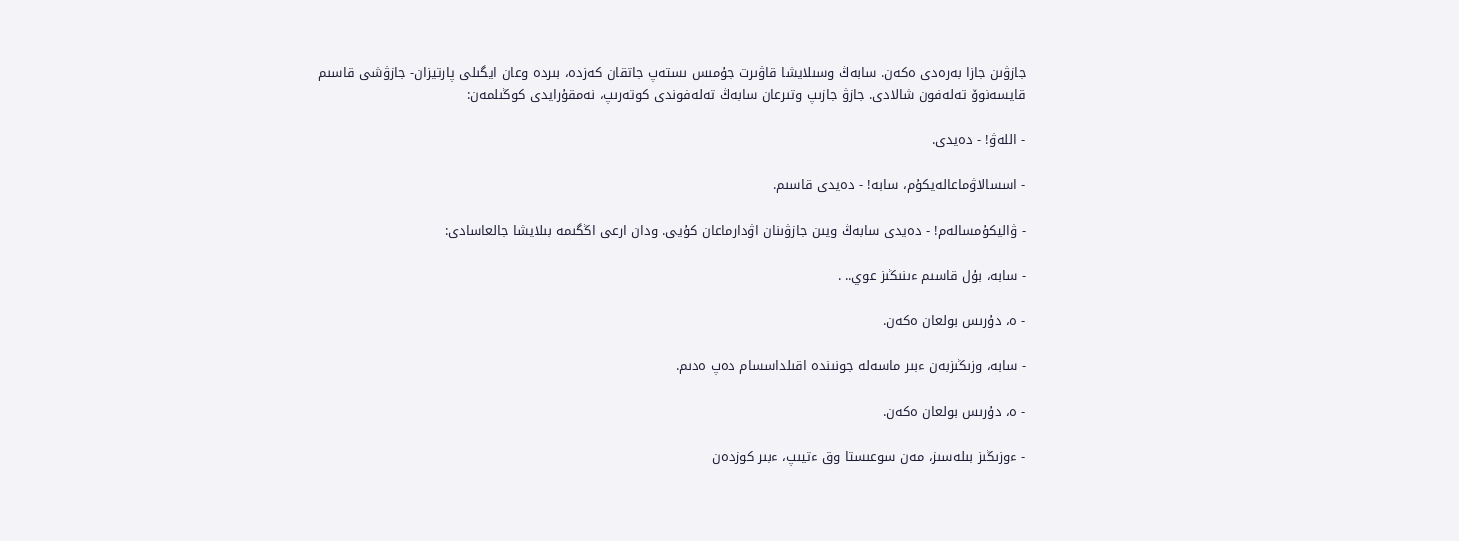جازۋىن جازا بەرەدى ەكەن. سابەڭ وسىلايشا قاۋىرت جۇمىس ىستەپ جاتقان كەزدە، بىردە وعان ايگىلى پارتيزان- جازۋشى قاسىم قايسەنوۆ تەلەفون شالادى. جازۋ جازىپ وتىرعان سابەڭ تەلەفوندى كوتەرىپ، نەمقۇرايدى كوڭىلمەن:

- اللەۋ! - دەيدى.

- اسسالاۋماعالەيكۇم، سابە! - دەيدى قاسىم.

- ۋاليكۇمسالەم! - دەيدى سابەڭ ويىن جازۋىنان اۋدارماعان كۇيى. ودان ارعى اڭگىمە بىلايشا جالعاسادى:

- سابە، بۇل قاسىم ءىنىڭىز عوي.. .

- ە، دۇرىس بولعان ەكەن.

- سابە، وزىڭىزبەن ءبىر ماسەلە جونىندە اقىلداسسام دەپ ەدىم.

- ە، دۇرىس بولعان ەكەن.

- ءوزىڭىز بىلەسىز، مەن سوعىستا وق ءتيىپ، ءبىر كوزدەن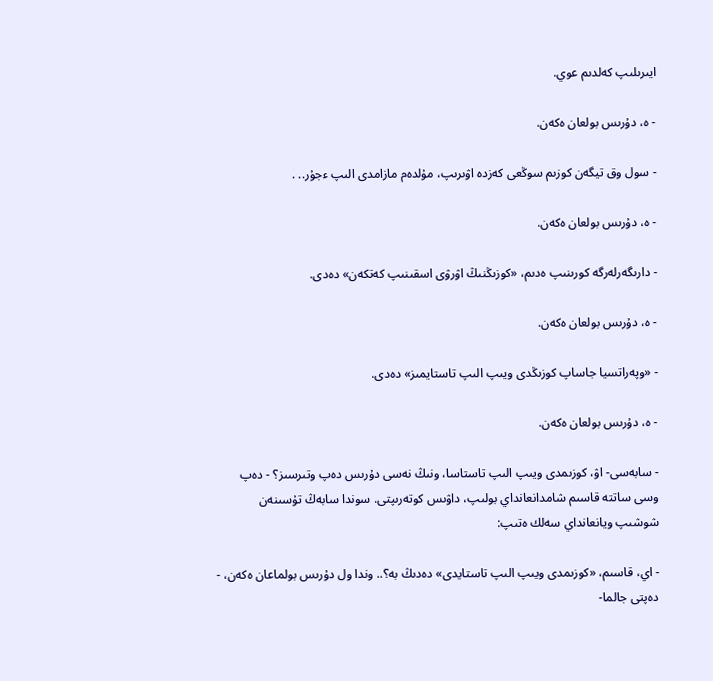ايىرىلىپ كەلدىم عوي.

- ە، دۇرىس بولعان ەكەن.

- سول وق تيگەن كوزىم سوڭعى كەزدە اۋىرىپ، مۇلدەم مازامدى الىپ ءجۇر.. .

- ە، دۇرىس بولعان ەكەن.

- دارىگەرلەرگە كورىنىپ ەدىم، «كوزىڭنىڭ اۋرۋى اسقىنىپ كەتكەن» دەدى.

- ە، دۇرىس بولعان ەكەن.

- «وپەراتسيا جاساپ كوزىڭدى ويىپ الىپ تاستايمىز» دەدى.

- ە، دۇرىس بولعان ەكەن.

- سابەسى- اۋ، كوزىمدى ويىپ الىپ تاستاسا، ونىڭ نەسى دۇرىس دەپ وتىرسىز؟ - دەپ وسى ساتتە قاسىم شامدانعانداي بولىپ، داۋىس كوتەرىپتى. سوندا سابەڭ تۇسىنەن شوشىپ ويانعانداي سەلك ەتىپ:

- اي، قاسىم، «كوزىمدى ويىپ الىپ تاستايدى» دەدىڭ بە؟.. وندا ول دۇرىس بولماعان ەكەن، - دەپتى جالما-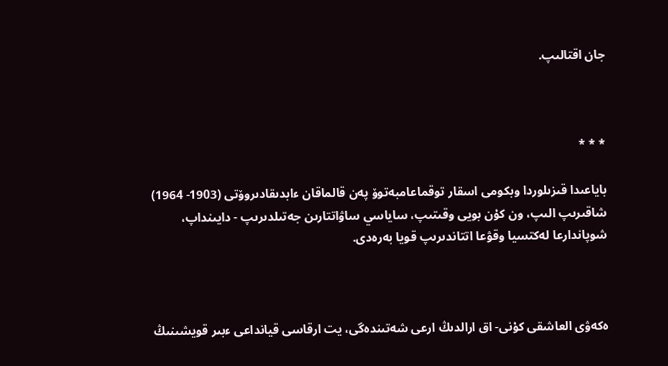جان اقتالىپ.



* * *

باياعىدا قىزىلوردا وبكومى اسقار توقماعامبەتوۆ پەن قالماقان ءابدىقادىروۆتى (1903- 1964) شاقىرىپ الىپ، ون كۇن بويى وقىتىپ، ساياسي ساۋاتتارىن جەتىلدىرىپ - دايىنداپ، شوپاندارعا لەكتسيا وقۋعا اتتاندىرىپ قويا بەرەدى.



ەكەۋى العاشقى كۇنى- اق ارالدىڭ ارعى شەتىندەگى، يت ارقاسى قيانداعى ءبىر قويشىنىڭ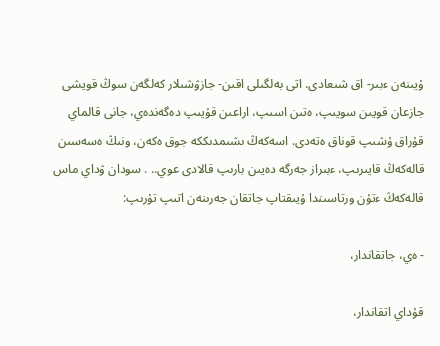ۇيىنەن ءبىر- اق شىعادى. اتى بەلگىلى اقىن- جازۋشىلار كەلگەن سوڭ قويشى جازعان قويىن سويىپ، ەتىن اسىپ، اراعىن قۇيىپ دەگەندەي، جانى قالماي قۇراق ۇشىپ قوناق ەتەدى. اسەكەڭ ىشىمدىككە جوق ەكەن، ونىڭ ەسەسىن قالەكەڭ قايىرىپ، ءبىراز جەرگە دەيىن بارىپ قالادى عوي.. . سودان ۋداي ماس قالەكەڭ ءتۇن ورتاسىندا ۇيىقتاپ جاتقان جەرىنەن اتىپ تۇرىپ:

- ەي، جاتقاندار،

قۇداي اتقاندار،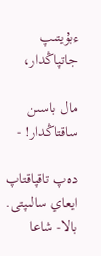ءبۇيتىپ جاتپاڭدار،

مال باسىن ساقتاڭدار! -

دەپ تاقپاقتاپ ايعاي سالىپتى. بالا- شاعا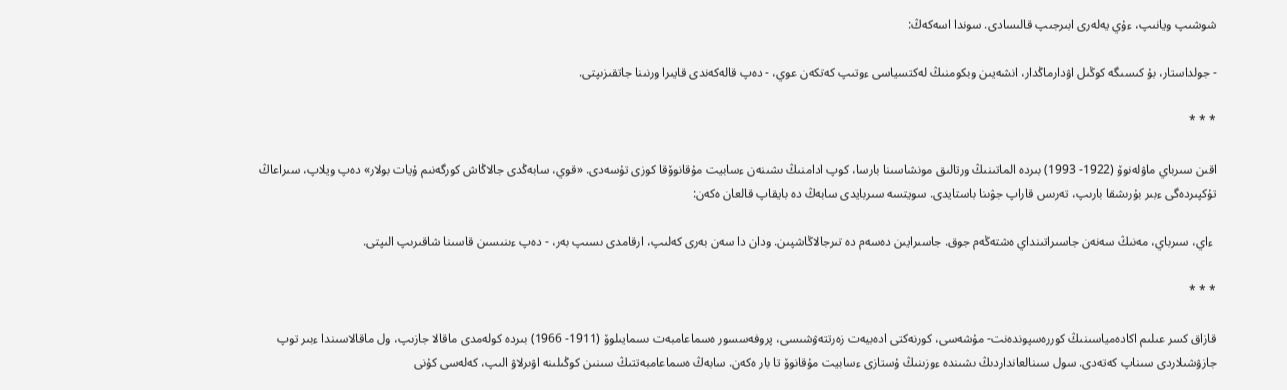شوشىپ ويانىپ، ءۇي يەلەرى ابىرجىپ قالىسادى. سوندا اسەكەڭ:

- جولداستار، بۇ كىسىگە كوڭىل اۋدارماڭدار، انشەيىن وبكومنىڭ لەكتسياسى ءوتىپ كەتكەن عوي، - دەپ قالەكەندى قايىرا ورنىنا جاتقىزىپتى.

* * *

اقىن سىرباي ماۋلەنوۆ (1922- 1993) بىردە الماتىنىڭ ورتالىق مونشاسىنا بارسا، كوپ ادامنىڭ ىشىنەن ءسابيت مۇقانوۆقا كوزى تۇسەدى. «قوي، سابەڭدى جالاڭاش كورگەنىم ۇيات بولار» دەپ ويلاپ، سىراعاڭ تۇكپىردەگى ءبىر بۇرىشقا بارىپ، تەرىس قاراپ جۋىنا باستايدى. سويتسە سىربايدى سابەڭ دە بايقاپ قالعان ەكەن:

 ءاي، سىرباي، مەنىڭ سەنەن جاسىراتىنداي ەشتەڭەم جوق. جاسىرايىن دەسەم دە تىرجالاڭاشپىن. ودان دا سەن بەرى كەلىپ، ارقامدى ىسىپ بەر، - دەپ ءىنىسىن قاسىنا شاقىرىپ الىپتى.

* * *

قازاق كسر عىلىم اكادەمياسىنىڭ كوررەسپوندەنت- مۇشەسى، كورنەكتى ادەبيەت زەرتتەۋشىسى، پروفەسسور ەسماعامبەت ىسمايىلوۆ (1911- 1966) بىردە كولەمدى ماقالا جازىپ، ول ماقالاسىندا ءبىر توپ جازۋشىلاردى سىناپ كەتەدى. سول سىنالعانداردىڭ ىشىندە ءوزىنىڭ ۇستازى ءسابيت مۇقانوۆ تا بار ەكەن. سابەڭ ەسماعامبەتتىڭ سىنىن كوڭىلىنە اۋىرلاۋ الىپ، كەلەسى كۇنى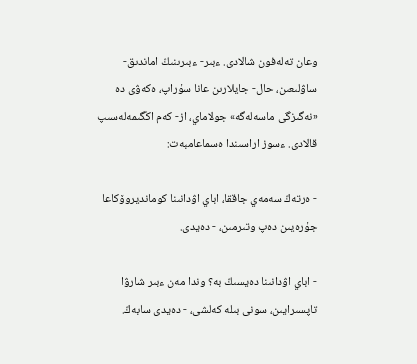وعان تەلەفون شالادى. ءبىر- ءبىرىنىڭ اماندىق- ساۋلىعىن، حال- جايلارىن عانا سۇراپ، ەكەۋى دە «نەگىزگى ماسەلەگە» جولاماي، از- كەم اڭگىمەلەسىپ قالادى. ءسوز اراسىندا ەسماعامبەت:

- ەرتەڭ سەمەي جاققا، اباي اۋدانىنا كومانديروۆكاعا جۇرەيىن دەپ وتىرمىن، - دەيدى.

- اباي اۋدانىنا دەيسىڭ بە؟ وندا مەن ءبىر شارۋا تاپسىرايىن، سونى بىلە كەلشى، - دەيدى سابەڭ.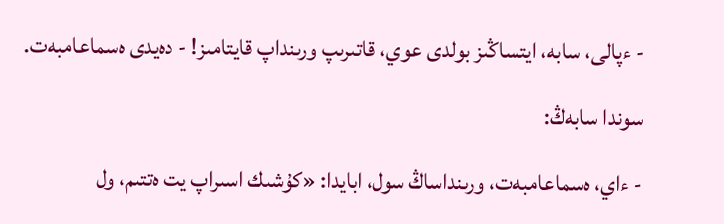- ءپالى، سابە، ايتساڭىز بولدى عوي، قاتىرىپ ورىنداپ قايتامىز! - دەيدى ەسماعامبەت.

سوندا سابەڭ:

- ءاي، ەسماعامبەت، ورىنداساڭ سول، ابايدا: «كۇشىك اسىراپ يت ەتتىم، ول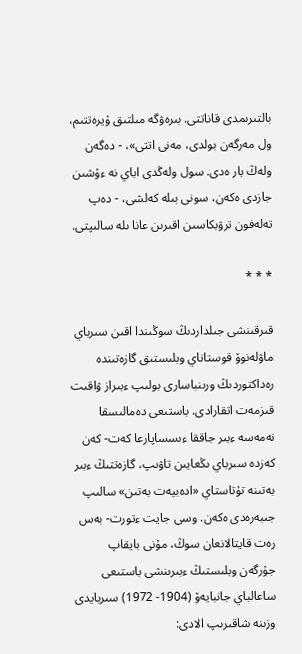بالتىرىمدى قاناتتى. بىرەۋگە مىلتىق ۇيرەتتىم، ول مەرگەن بولدى، مەنى اتتى»، - دەگەن ولەڭ بار ەدى. سول ولەڭدى اباي نە ءۇشىن جازدى ەكەن، سونى بىلە كەلشى، - دەپ تەلەفون ترۋبكاسىن اقىرىن عانا ىلە سالىپتى.

* * *

قىرقىنشى جىلداردىڭ سوڭىندا اقىن سىرباي ماۋلەنوۆ قوستاناي وبلىستىق گازەتىندە رەداكتوردىڭ ورىنباسارى بولىپ ءبىراز ۋاقىت قىزمەت اتقارادى. باستىعى دەمالىسقا نەمەسە ءبىر جاققا ءىسساپارعا كەت- كەن كەزدە سىرباي ىڭعايىن تاۋىپ، گازەتتىڭ ءبىر بەتىنە تۇتاستاي «ادەبيەت بەتىن» سالىپ جىبەرەدى ەكەن. وسى جايت ءتورت- بەس رەت قايتالانعان سوڭ، مۇنى بايقاپ جۇرگەن وبلىستىڭ ءبىرىنشى باستىعى ساعالباي جانبايەۆ (1904- 1972) سىربايدى وزىنە شاقىرىپ الادى: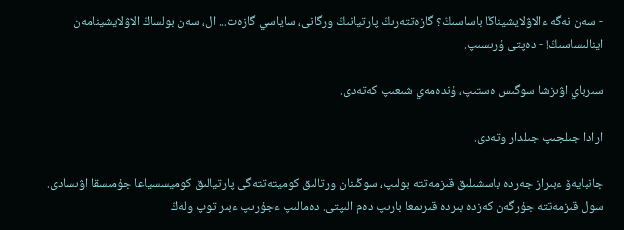- سەن نەگە ءالاۋلايشيناڭا باساسىڭ؟ گازەتتەرىڭ پارتيانىڭ ورگانى، ساياسي گازەت... ال، سەن بولساڭ الاۋلايشينامەن اينالىساسىڭ! - دەپتى ۇرىسىپ.

سىرباي اۋىزشا سوگىس ەستىپ، ۇندەمەي شىعىپ كەتەدى.

ارادا جىلجىپ جىلدار وتەدى.

جانبايەۆ ءبىراز جەردە باسشىلىق قىزمەتتە بولىپ، سوڭىنان ورتالىق كوميتەتتەگى پارتيالىق كوميسسياعا جۇمىسقا اۋىسادى. سول قىزمەتتە جۇرگەن كەزدە بىردە قىرىمعا بارىپ دەم الىپتى. دەمالىپ ءجۇرىپ ءبىر توپ ولەڭ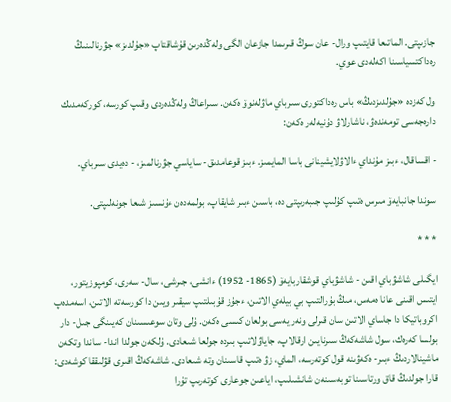جازىپتى. الماتىعا قايتىپ ورال- عان سوڭ قىرىمدا جازعان الگى ولەڭدەرىن قۇشاقتاپ «جۇلدىز» جۋرنالىنىڭ رەداكتسياسىنا اكەلەدى عوي.

ول كەزدە «جۇلدىزدىڭ» باس رەداكتورى سىرباي ماۋلەنوۆ ەكەن. سىراعاڭ ولەڭدەردى وقىپ كورسە، كوركەمدىك دارەجەسى تومەندەۋ، ناشارلاۋ دۇنيەلەر ەكەن:

- اقساقال، ءبىز مۇنداي ءالاۋلايشينانى باسا المايمىز. ءبىز قوعامدىق- ساياسي جۋرنالمىز، - دەيدى سىرباي.

سوندا جانبايەۆ مىرس ەتىپ كۇلىپ جىبەرىپتى دە، باسىن ءبىر شايقاپ، بولمەدەن ءۇنسىز شىعا جونەلىپتى.

* * *

ايگىلى شاشۋباي اقىن - شاشۋباي قوشقاربايەۆ (1865- 1952) ءانشى، جىرشى، سال- سەرى، كومپوزيتور، ايتىس اقىنى عانا ەمەس، مىڭ بۇرالتىپ بي بيلەي الاتىن، ءجۇز قۇبىلتىپ سيقىر ويىن دا كورسەتە الاتىن، اسەمدەپ اكروباتيكا دا جاساي الاتىن سان قىرلى ونەر يەسى بولعان كىسى ەكەن. ۇلى وتان سوعىسىنان كەيىنگى جىل- دار بولسا كەرەك، سول شاشەكەڭ سىرنايىن ارقالاپ، جاياۋلاتىپ بىردە جولعا شىعادى. ۇلكەن جولدا اندا- ساندا وتكەن ماشينالاردىڭ ءبىر- ەكەۋىنە قول كوتەرسە، الماي، زۋ ەتىپ قاسىنان وتە شىعادى. شاشەكەڭ اقىرى قۋلىققا كوشەدى: قارا جولدىڭ قاق ورتاسىنا توبەسىنەن شانشىلىپ، اياعىن جوعارى كوتەرىپ تۇرا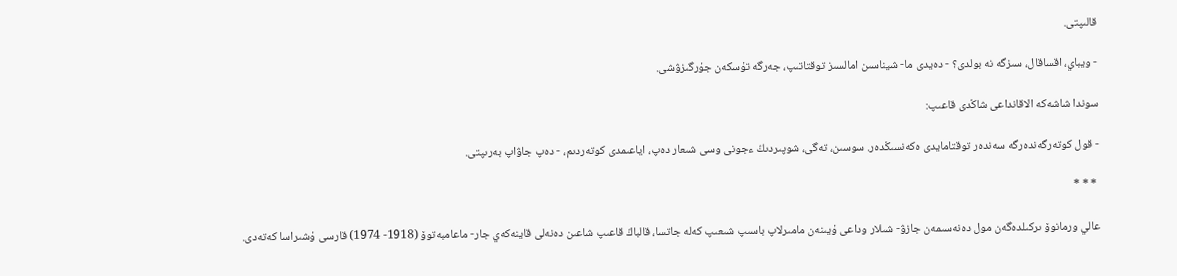قالىپتى.

- ويباي، اقساقال، سىزگە نە بولدى؟ - دەيدى ما- شيناسىن امالسىز توقتاتىپ، جەرگە تۇسكەن جۇرگىزۋشى.

سوندا شاشەكە الاقانداعى شاڭدى قاعىپ:

- قول كوتەرگەندەرگە سەندەر توقتامايدى ەكەنسىڭدەر. سوسىن، تەگى، شوپىردىڭ ءجونى وسى شىعار دەپ، اياعىمدى كوتەردىم، - دەپ جاۋاپ بەرىپتى.

 * * *

عالي ورمانوۆ ىركىلدەگەن مول دەنەسىمەن جازۋ- شىلار وداعى ۇيىنەن مامىرلاپ باسىپ شىعىپ كەلە جاتسا، قالباڭ قاعىپ شاعىن دەنەلى قاينەكەي جار- ماعامبەتوۆ (1918- 1974) قارسى ۇشىراسا كەتەدى.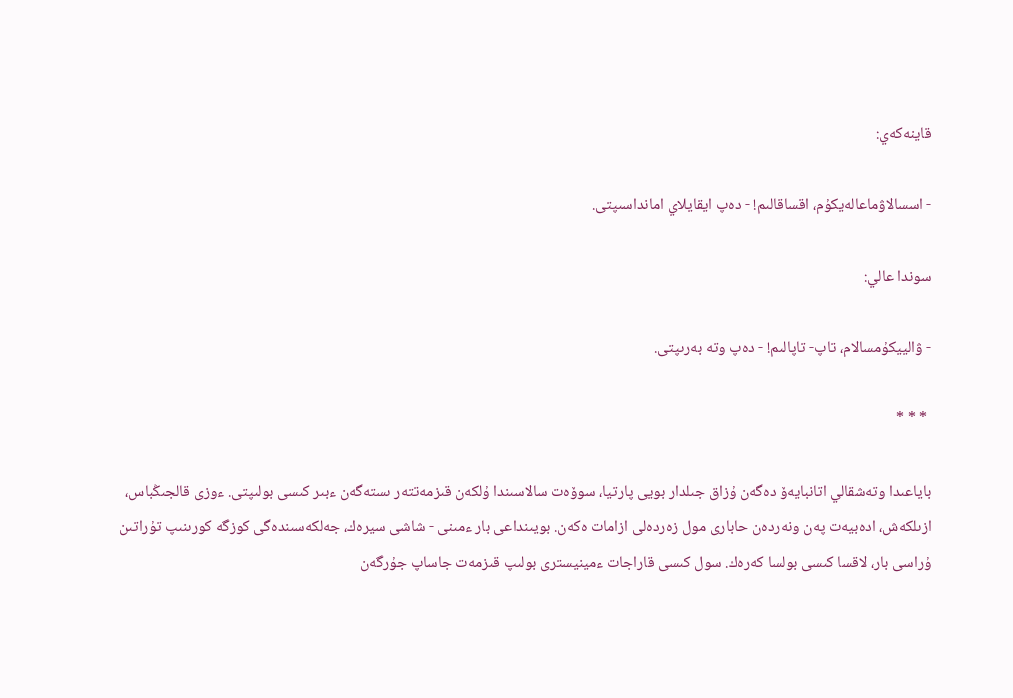قاينەكەي:

- اسسالاۋماعالەيكۇم، اقساقالىم! - دەپ ايقايلاي امانداسىپتى.

سوندا عالي:

- ۋالييكۇمسالام، تاپ- تاپالىم! - دەپ وتە بەرىپتى.

 * * *

باياعىدا وتەشقالي اتانبايەۆ دەگەن ۇزاق جىلدار بويى پارتيا، سوۆەت سالاسىندا ۇلكەن قىزمەتتەر ىستەگەن ءبىر كىسى بولىپتى. ءوزى قالجىڭباس، ازىلكەش، ادەبيەت پەن ونەردەن حابارى مول زەردەلى ازامات ەكەن. بويىنداعى بار ءمىنى - شاشى سيرەك، جەلكەسىندەگى كوزگە كورىنىپ تۇراتىن ۇراسى بار، لاقسا كىسى بولسا كەرەك. سول كىسى قاراجات ءمينيسترى بولىپ قىزمەت جاساپ جۇرگەن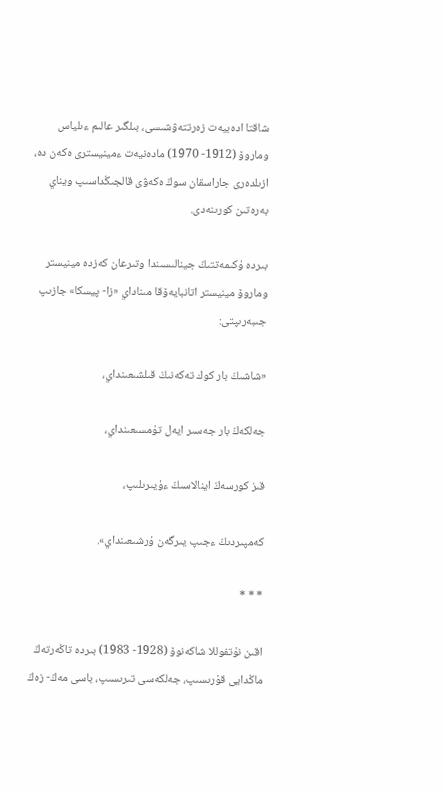شاقتا ادەبيەت زەرتتەۋشىسى، بىلگىر عالىم ءىلياس وماروۆ (1912- 1970) مادەنيەت ءمينيسترى ەكەن دە، ازىلدەرى جاراسقان سوڭ ەكەۋى قالجىڭداسىپ ويناي بەرەتىن كورىنەدى.

بىردە ۇكىمەتتىڭ جينالىسىندا وتىرعان كەزدە مينيستر وماروۆ مينيستر اتانبايەۆقا مىناداي «زا- پيسكا» جازىپ جىبەرىپتى:

«شاشىڭ بار كوك تەكەنىڭ قىلشىعىنداي،

جەلكەڭ بار جەسىر ايەل تۇمسىعىنداي،

قىز كورسەڭ اينالاسىڭ ءۇيىرىلىپ،

كەمپىردىڭ ءجىپ يىرگەن ۇرشىعىنداي».

* * *

اقىن نۇتفوللا شاكەنوۆ (1928- 1983) بىردە تاڭەرتەڭ ماڭدايى قۇرىسىپ، جەلكەسى تىرىسىپ، باسى مەڭ- زەڭ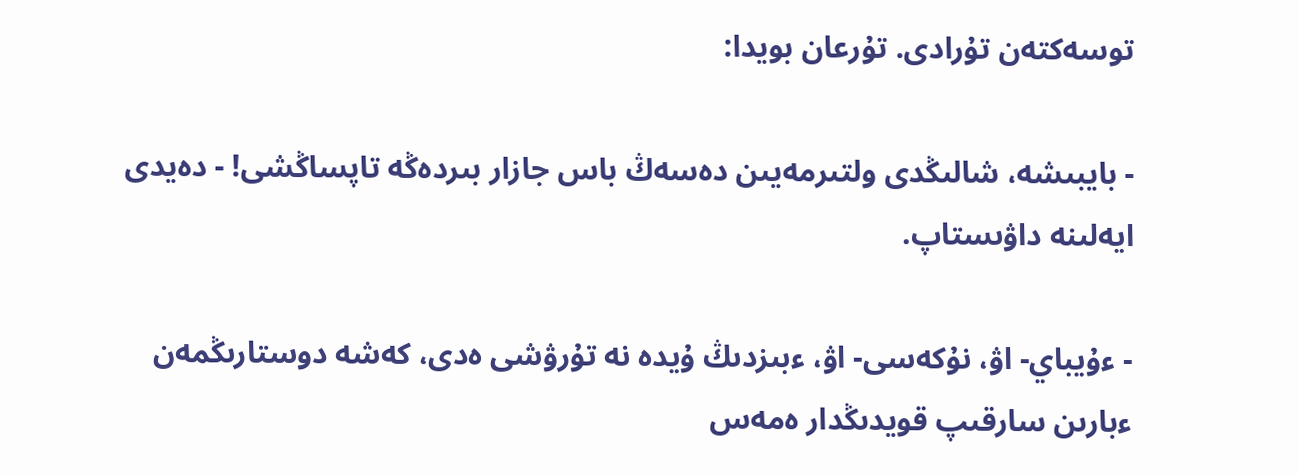توسەكتەن تۇرادى. تۇرعان بويدا:

- بايبىشە، شالىڭدى ولتىرمەيىن دەسەڭ باس جازار بىردەڭە تاپساڭشى! - دەيدى ايەلىنە داۋىستاپ.

- ءۇيباي- اۋ، نۇكەسى- اۋ، ءبىزدىڭ ۇيدە نە تۇرۋشى ەدى، كەشە دوستارىڭمەن ءبارىن سارقىپ قويدىڭدار ەمەس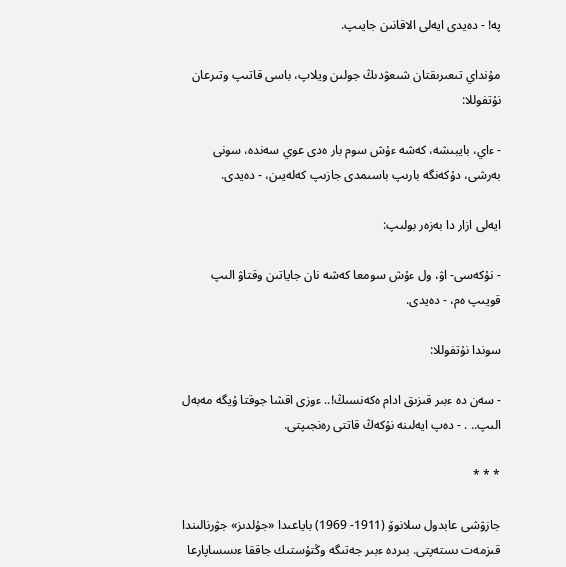پە! - دەيدى ايەلى الاقانىن جايىپ.

مۇنداي تىعىرىقتان شىعۋدىڭ جولىن ويلاپ، باسى قاتىپ وتىرعان نۇتفوللا:

- ءاي، بايبىشە، كەشە ءۇش سوم بار ەدى عوي سەندە، سونى بەرشى، دۇكەنگە بارىپ باسىمدى جازىپ كەلەيىن، - دەيدى.

ايەلى ازار دا بەزەر بولىپ:

- نۇكەسى- اۋ، ول ءۇش سومعا كەشە نان جاياتىن وقتاۋ الىپ قويىپ ەم، - دەيدى.

سوندا نۇتفوللا:

- سەن دە ءبىر قىزىق ادام ەكەنسىڭ!.. ءوزى اقشا جوقتا ۇيگە مەبەل الىپ.. . - دەپ ايەلىنە نۇكەڭ قاتتى رەنجىپتى.

* * *

جازۋشى عابدول سلانوۆ (1911- 1969) باياعىدا «جۇلدىز» جۋرنالىندا قىزمەت ىستەپتى. بىردە ءبىر جەتىگە وڭتۇستىك جاققا ءىسساپارعا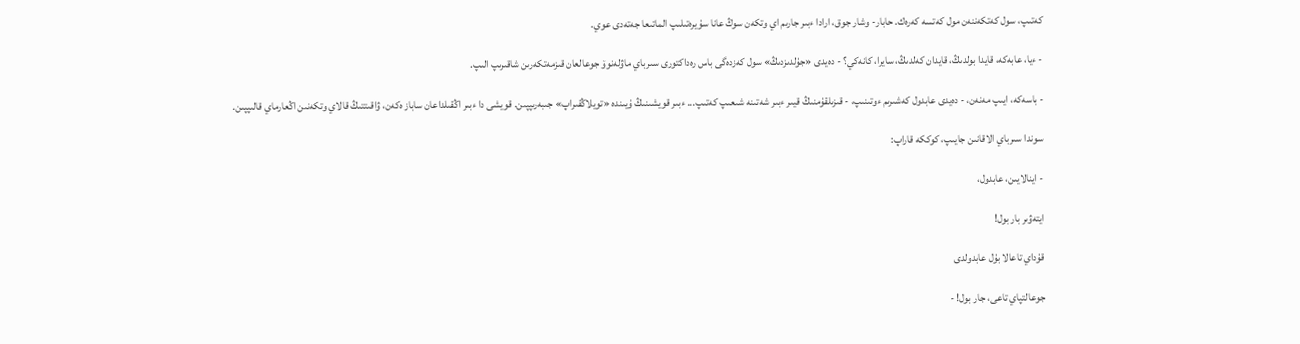كەتىپ، سول كەتكەننەن مول كەتسە كەرەك. حابار- وشار جوق، ارادا ءبىر جارىم اي وتكەن سوڭ عانا سۇيرەتىلىپ الماتىعا جەتەدى عوي.

- ءيا، عابەكە، قايدا بولدىڭ، قايدان كەلدىڭ، سايرا، كانەكي؟ - دەيدى «جۇلدىزدىڭ» سول كەزدەگى باس رەداكتورى سىرباي ماۋلەنوۆ جوعالعان قىزمەتكەرىن شاقىرىپ الىپ.

- باسەكە، ايىپ مەنەن، - دەيدى عابدول كەشىرىم ءوتىنىپ، - قىزىلقۇمنىڭ قيىر ءبىر شەتىنە شىعىپ كەتىپ... ءبىر قويشىنىڭ ۇيىندە «تويلاڭقىراپ» جىبەرىپپىن. قويشى دا ءبىر اڭقىلداعان ساباز ەكەن، ۋاقىتتىڭ قالاي وتكەنىن اڭعارماي قالىپپىن.

سوندا سىرباي الاقانىن جايىپ، كوككە قاراپ:

- اينالايىن، عابدول،

ايتەۋىر بار بول!

قۇداي تاعالا بۇل عابدولدى

جوعالتپاي تاعى، جار بول! -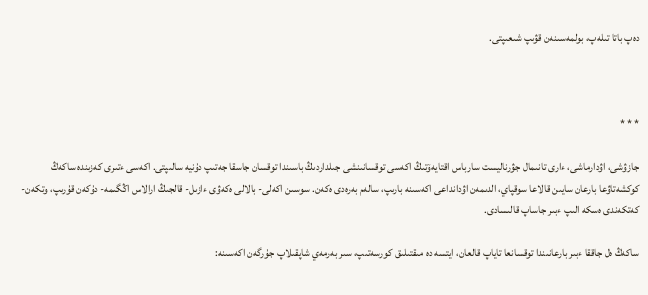دەپ باتا تىلەپ، بولمەسىنەن قۋىپ شىعىپتى.



* * *

جازۋشى، اۋدارماشى، ءارى تانىمال جۋرناليست سارباس اقتايەۆتىڭ اكەسى توقسانىنشى جىلداردىڭ باسىندا توقسان جاسقا جەتىپ دۇنيە سالىپتى. اكەسى ءتىرى كەزىندە ساكەڭ كوكشەتاۋعا بارعان سايىن قالاعا سوقپاي، الدىمەن اۋدانداعى اكەسىنە بارىپ، سالەم بەرەدى ەكەن. سوسىن اكەلى- بالالى ەكەۋى ءازىل- قالجىڭ ارالاس اڭگىمە- دۇكەن قۇرىپ، وتكەن- كەتكەندى ەسكە الىپ ءبىر جاساپ قالىسادى.

ساكەڭ ەل جاققا ءبىر بارعانىندا توقسانعا تاياپ قالعان، ايتسە دە مىقتىلىق كورسەتىپ، سىر بەرمەي شاپقىلاپ جۇرگەن اكەسىنە: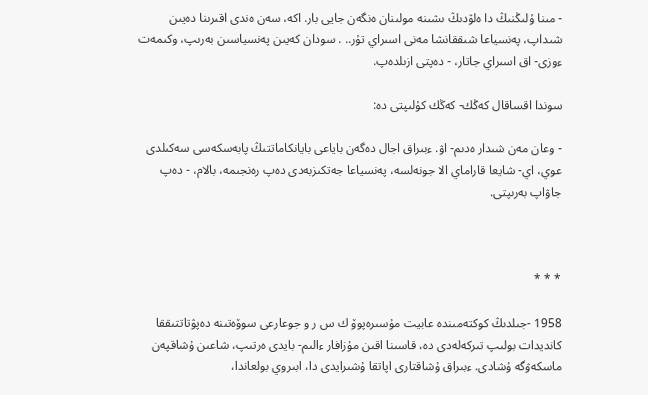- مىنا ۇلىڭنىڭ دا ەلۋدىڭ ىشىنە مولىنان ەنگەن جايى بار. اكە، سەن ەندى اقىرىنا دەيىن شىداپ، پەنسياعا شىققانشا مەنى اسىراي تۇر.. . سودان كەيىن پەنسياسىن بەرىپ، وكىمەت ءوزى- اق اسىراي جاتار، - دەپتى ازىلدەپ.

سوندا اقساقال كەڭك- كەڭك كۇلىپتى دە:

- وعان مەن شىدار ەدىم- اۋ. ءبىراق اجال دەگەن باياعى بايانكاماتتىڭ پابەسكەسى سەكىلدى عوي، اي- شايعا قاراماي الا جونەلسە، پەنسياعا جەتكىزبەدى دەپ رەنجىمە، بالام، - دەپ جاۋاپ بەرىپتى.



* * *

1958 -جىلدىڭ كوكتەمىندە عابيت مۇسىرەپوۆ ك س ر و جوعارعى سوۆەتىنە دەپۋتاتتىققا كانديدات بولىپ تىركەلەدى دە، قاسىنا اقىن مۇزافار ءالىم- بايدى ەرتىپ، شاعىن ۇشاقپەن ماسكەۋگە ۇشادى. ءبىراق ۇشاقتارى اپاتقا ۇشىرايدى دا، ابىروي بولعاندا،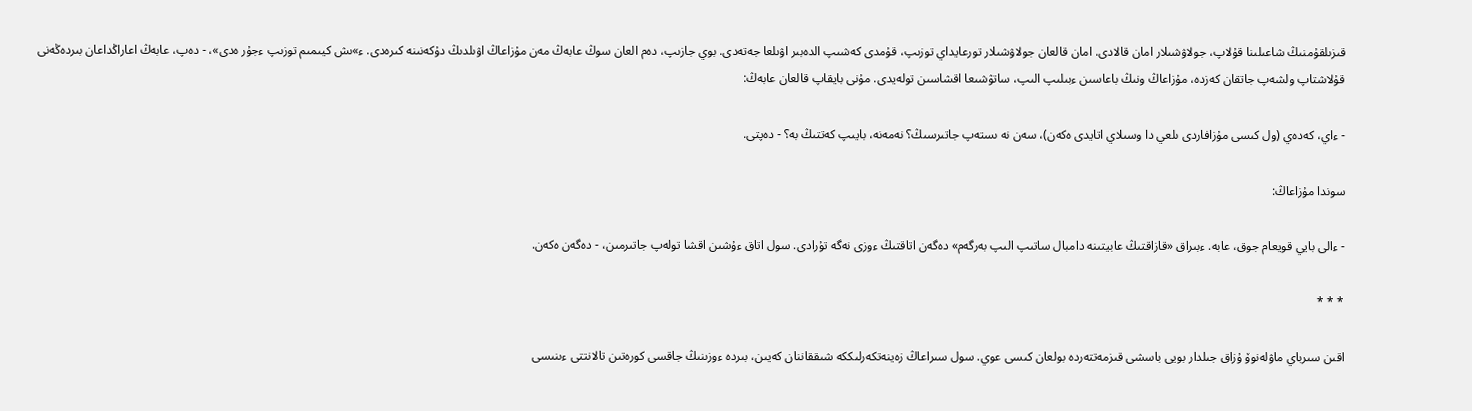قىزىلقۇمنىڭ شاعىلىنا قۇلاپ، جولاۋشىلار امان قالادى. امان قالعان جولاۋشىلار تورعايداي توزىپ، قۇمدى كەشىپ الدەبىر اۋىلعا جەتەدى. بوي جازىپ، دەم العان سوڭ عابەڭ مەن مۇزاعاڭ اۋىلدىڭ دۇكەنىنە كىرەدى. ء»ىش كيىمىم توزىپ ءجۇر ەدى»، - دەپ، عابەڭ اعاراڭداعان بىردەڭەنى قۇلاشتاپ ولشەپ جاتقان كەزدە، مۇزاعاڭ ونىڭ باعاسىن ءبىلىپ الىپ، ساتۋشىعا اقشاسىن تولەيدى. مۇنى بايقاپ قالعان عابەڭ:

- ءاي، كەدەي (ول كىسى مۇزافاردى ىلعي دا وسىلاي اتايدى ەكەن)، سەن نە ىستەپ جاتىرسىڭ؟ نەمەنە، بايىپ كەتتىڭ بە؟ - دەپتى.

سوندا مۇزاعاڭ:

- ءالى بايي قويعام جوق، عابە. ءبىراق «قازاقتىڭ عابيتىنە دامبال ساتىپ الىپ بەرگەم» دەگەن اتاقتىڭ ءوزى نەگە تۇرادى. سول اتاق ءۇشىن اقشا تولەپ جاتىرمىن، - دەگەن ەكەن.

* * *

اقىن سىرباي ماۋلەنوۆ ۇزاق جىلدار بويى باسشى قىزمەتتەردە بولعان كىسى عوي. سول سىراعاڭ زەينەتكەرلىككە شىققاننان كەيىن، بىردە ءوزىنىڭ جاقسى كورەتىن تالانتتى ءىنىسى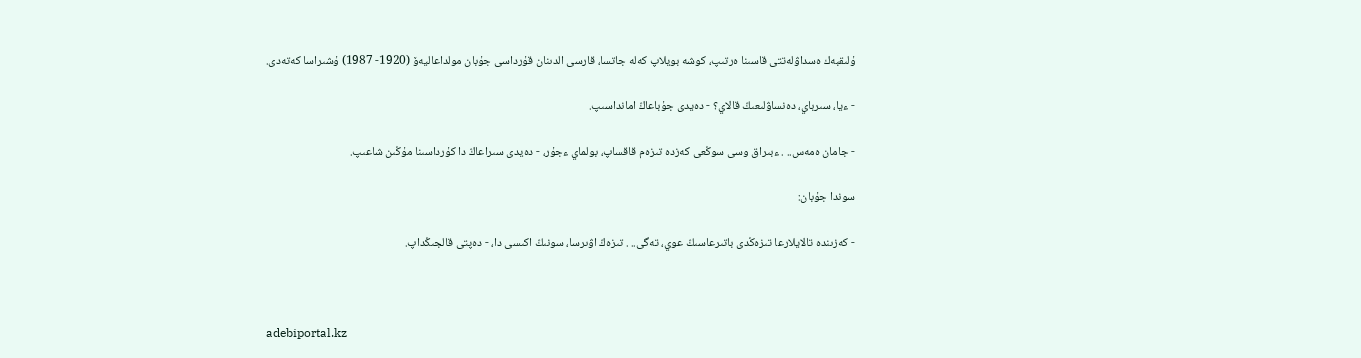ۇلىقبەك ەسداۋلەتتى قاسىنا ەرتىپ، كوشە بويلاپ كەلە جاتسا، قارسى الدىنان قۇرداسى جۇبان مولداعاليەۆ (1920- 1987) ۇشىراسا كەتەدى.

- ءيا، سىرباي، دەنساۋلىعىڭ قالاي؟ - دەيدى جۇباعاڭ امانداسىپ.

- جامان ەمەس.. . ءبىراق وسى سوڭعى كەزدە تىزەم قاقساپ، بولماي ءجۇر، - دەيدى سىراعاڭ دا كۇرداسىنا مۇڭىن شاعىپ.

سوندا جۇبان:

- كەزىندە تالايلارعا تىزەڭدى باتىرعاسىڭ عوي، تەگى.. . تىزەڭ اۋىرسا، سونىڭ اكىسى دا، - دەپتى قالجىڭداپ.



adebiportal.kz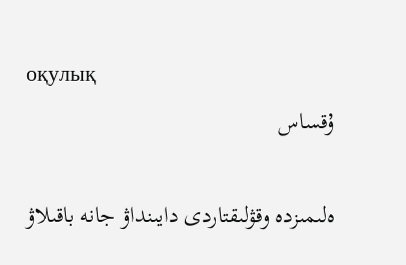оқулық
ۇقساس

ەلىمىزدە وقۋلىقتاردى دايىنداۋ جانە باقىلاۋ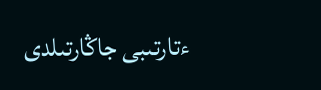ءتارتىبى جاڭارتىلدى